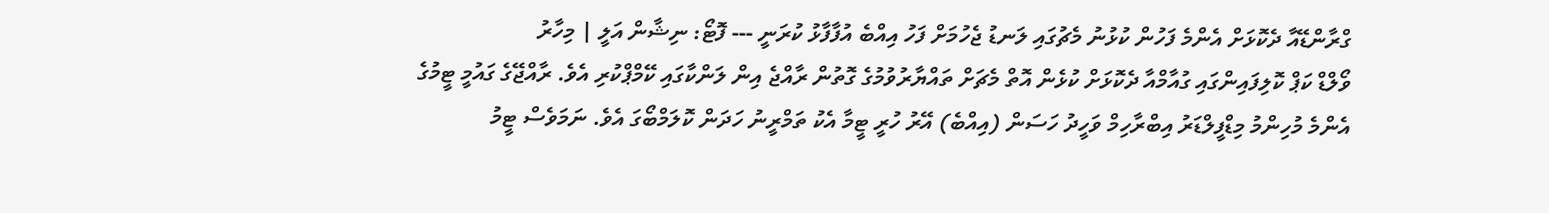ގްރާންޑޭއާ ދެކޮޅަށް އެންމެ ފަހުން ކުޅުނު މެޗުގައި ލަނޑު ޖެހުމަށް ފަހު އިއްބެ އުފާފާޅު ކުރަނީ --- ފޮޓޯ: ނިޝާން އަލީ | މިހާރު
ވޯލްޑް ކަޕް ކޮލިފައިންގައި ގުއާމްއާ ދެކޮޅަށް ކުޅެން އޮތް މެޗަށް ތައްޔާރުވުމުގެ ގޮތުން ރާއްޖެ އިން ލަންކާގައި ކޭމްޕްކުރި އެވެ. ރާއްޖޭގެ ގައުމީ ޓީމުގެ އެންމެ މުހިންމު މިޑްފީލްޑަރު އިބްރާހިމް ވަހީދު ހަސަން (އިއްބެ) އޭރު ހުރީ ޓީމާ އެކު ތަމްރީނު ހަދަން ކޮލަމްބޯގަ އެވެ. ނަމަވެސް ޓީމު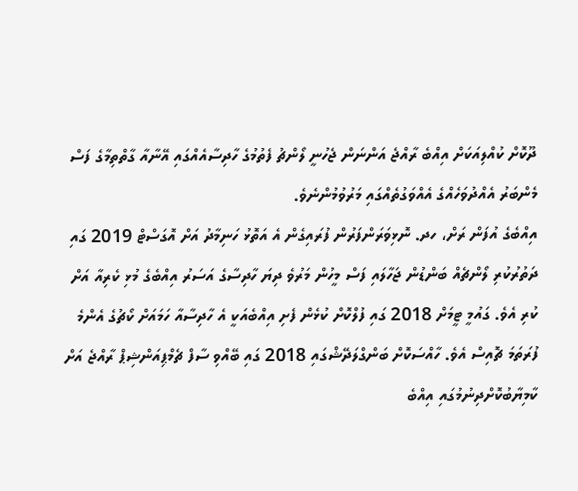ދޫކޮށް ކުއްލިއަކަށް އިއްބެ ރާއްޖެ އަންނަން ޖެހުނީ ލޯންޗު ފެތުމުގެ ހާދިސާއެއްގައި އޭނާއާ ގާތްތިމާގެ ފަސް މެންބަރު އެއްދުވަހެއްގެ އެއްވަގުތެއްގައި މަރުވުމުންނެވެ.
އިއްބެގެ އުފަން ރަށް، ހދ. ނޮޅިވަރަންފަރުން ފުރައިގެން އެ އަތޮޅު ހަނިމާދު އަށް އޮގަސްޓް 2019 ގައި ދަތުރުކުރި ލޯންޗެއް ބަންޑުން ޖަހާލައި ފަސް މީހުން މަރުވެ ދިޔަ ހާދިސާގެ އަސަރު އިއްބެގެ މުޅި ކެރިއާ އަށް ކުރި އެވެ. ގައުމީ ޓީމަށް 2018 ގައި ފުލްކޮށް ކުޅެން ފެށި އިއްބެއަކީ އެ ހާދިސާއާ ހަމައަށް ކޯޗުގެ އެންމެ ފުރަތަމަ ޗޮއިސް އެވެ. ހާއްސަކޮށް ބަންގްލަދޭޝްގައި 2018 ގައި ބޭއްވި ސާފް ޗެމްޕިއަންޝިޕް ރާއްޖެ އަށް ކާމިޔާބުކޮށްދިނުމުގައި އިއްބެ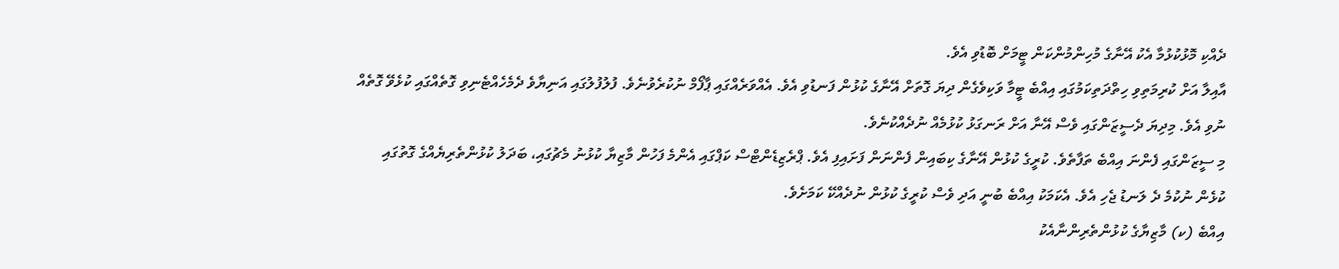ދެއްކި މޮޅުކުޅުމާ އެކު އޭނާގެ މުހިންމުންކަން ޓީމަށް ބޮޑުވި އެވެ.
އާއިލާ އަށް ކުރިމަތިވި ހިތްދަތިކަމުގައި އިއްބެ ޓީމާ ވަކިވެގެން ދިޔަ ގޮތަށް އޭނާގެ ކުޅުން ފަނޑުވި އެވެ. އެއްވަރެއްގައި ޕާފޯމް ނުކުރެވުނެވެ. ފުލުފުލުގައި އަނިޔާވެ ދެމެހެއްޓެނިވި ގޮތެއްގައި ކުޅެވޭ ގޮތެއް ނުވި އެވެ. މިދިޔަ ދެސީޒަންގައި ވެސް އޭނާ އަށް ރަނގަޅު ކުޅުމެއް ނުދެއްކުނެވެ.
މި ސީޒަންގައި ފެންނަ އިއްބެ ތަފާތެވެ. ކުރީގެ ކުޅުން އޭނާގެ ކިބައިން ފެންނަން ފަށައިފި އެވެ. ޕްރެޒިޑެންޓްސް ކަޕްގައި އެންމެ ފަހުން މާޒިޔާ ކުޅުނު މެޗުގައި، ބަދަލު ކުޅުންތެރިޔެއްގެ ގޮތުގައި ކުޅެން ނުކުމެ ދެ ލަނޑު ޖެހި އެވެ. އެކަމަކު އިއްބެ ބުނީ އަދި ވެސް ކުރީގެ ކުޅުން ނުދެއްކޭ ކަމަށެވެ.
އިއްބެ (ކ) މާޒިޔާގެ ކުޅުންތެރިންނާއެކު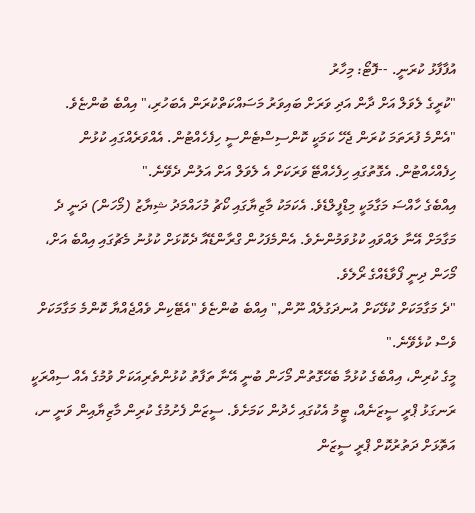އުފާފާޅު ކުރަނީ. --ފޮޓޯ: މިހާރު
"ކުރީގެ ލެވަލް އަށް ދާން އަދި ވަރަށް ބައިވަރު މަސައްކަތްކުރަން އެބަހުރި،" އިއްބެ ބުންޏެވެ.
"އެންމެ ފުރަތަމަ ކުރަން ޖެހޭ ކަމަކީ ކޮންސިސްޓެންސީ ހިފެހެއްޓުން. އެއްވަރެއްގައި ކުޅުން ހިފެއްހެއްޓުން. އެގޮތުގައި ހިފެހެއްޓޭ ވަރަކަށް އެ ލެވަލް އަށް އަލުން ދެވޭނެ."
އިއްބެގެ ހާއްސަ މަގާމަކީ މިޑްފީލްޑެވެ. އެކަމަކު މާޒިޔާގައި ކޯޗު މުހައްމަދު ޝިޔާޒު (މޯހަން) ދަނީ ދެ މަގާމަށް އޭނާ ލައްވައި ކުޅުވަމުންނެވެ. އެންމެފަހުން ގްރާންޑޭއާ ދެކޮޅަށް ކުޅުނު މެޗުގައި އިއްބެ އަށް، މޯހަން ދިނީ ފޯވާޑެއްގެ ރޯލެވެ.
"ދެ މަގާމަކަށް ކުޅޭކަށް އުނދަގުލެއް ނޫން," އިއްބެ ބުންޏެވެ "އެޓޭކިން ވެއްޖެއްޔާ ކޮންމެ މަގާމަކަށް ވެސް ކުޅެވޭނެ."
މީގެ ކުރިން، އިއްބެގެ ކުޅުމާ ބެހޭގޮތުން މޯހަން ބުނީ އޭނާ ތަފާތު ކުޅުންތެރިއަކަށް ވުމުގެ އެއް ސިއްރަކީ ރަނގަޅު ޕްރީ ސީޒަނެއް، ޓީމު އެކުގައި ހެދުން ކަމަށެވެ. ސީޒަން ފެށުމުގެ ކުރިން މާޒިޔާއިން ވަނީ ނ، އަތޮޅަށް ދަތުރުކޮށް ޕްރީ ސީޒަން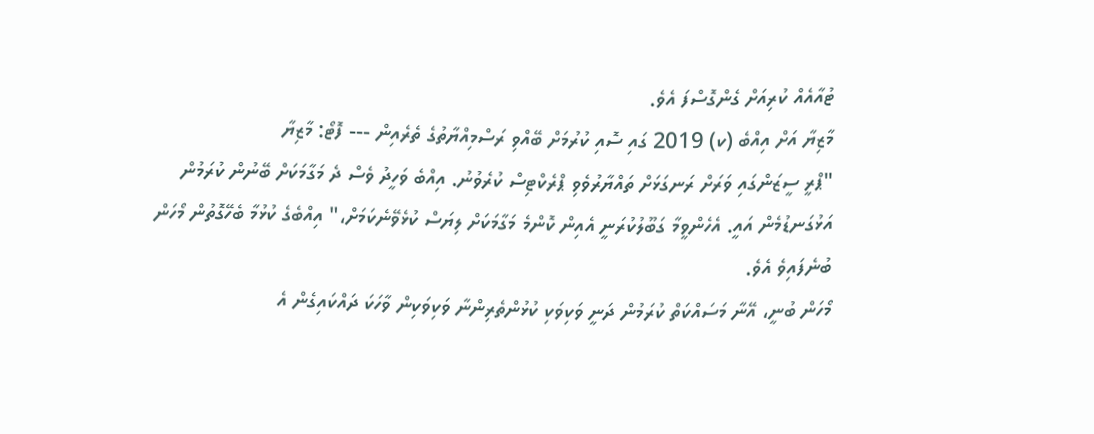ޓުއާއެއް ކުރިއަށް ގެންގޮސްފަ އެވެ.
މާޒިޔާ އަށް އިއްބެ (ކ) 2019 ގައި ސޮއި ކުރުމަށް ބޭއްވި ރަސްމިއްޔާތުގެ ތެރެއިން --- ފޮޓޯ: މާޒިޔާ
"ޕްރީ ސީޒަންގައި ވަރަށް ރަނގަޅަށް ތައްޔާރުވެވި ޕްރެކްޓިސް ކުރެވުނު. އިއްބެ ވަހީދު ވެސް ދެ މަގާމަކަށް ބޭނުން ކުރަމުން އަޅުގަނޑުމެން އައީ. އެހެންވީމާ ގަބޫލުކުރަނީ އެއިން ކޮންމެ މަގާމަކަށް ލިޔަސް ކުޅެވޭނެކަމަށް،" އިއްބެގެ ކުޅުމާ ބެހޭގޮތުން މޯހަން ބުނެފައިވެ އެވެ.
މޯހަން ބުނީ، އޭނާ މަސައްކަތް ކުރަމުން ދަނީ ވަކިވަކި ކުޅުންތެރިންނާ ވަކިވަކިން ވާހަކަ ދައްކައިގެން އެ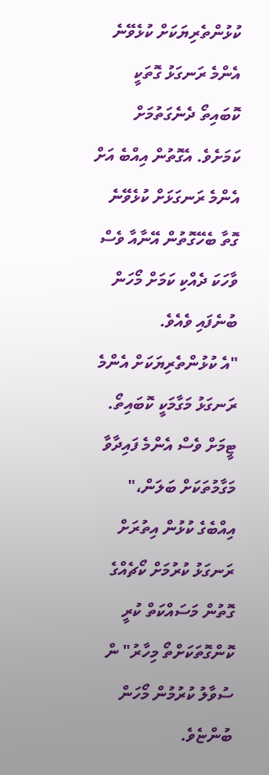ކުޅުންތެރިޔަކަށް ކުޅެވޭނެ އެންމެ ރަނގަޅު ގޮތަކީ ކޮބައިތޯ ދެނެގަތުމަށް ކަމަށެވެ. އެގޮތުން އިއްބެ އަށް އެންމެ ރަނގަޅަށް ކުޅެވޭނެ ގޮތާ ބެހޭގޮތުން އޭނާއާ ވެސް ވާހަކަ ދެއްކި ކަމަށް މޯހަން ބުނެފައި ވެއެވެ.
"އެ ކުޅުންތެރިޔަކަށް އެންމެ ރަނގަޅު މަގާމަކީ ކޮބައިތޯ. ޓީމަށް ވެސް އެންމެ ފައިދާވާ މަގާމުތަކަށް ބަލަން،" އިއްބެގެ ކުޅުން އިތުރަށް ރަނގަޅު ކުރުމަށް ކޯޗެއްގެ ގޮތުން މަސައްކަތް ކުރީ ކޮންގޮތަކަށްތޯ މިހާރު" ން ސުވާލު ކުރުމުން މޯހަން ބުންޏެވެ.